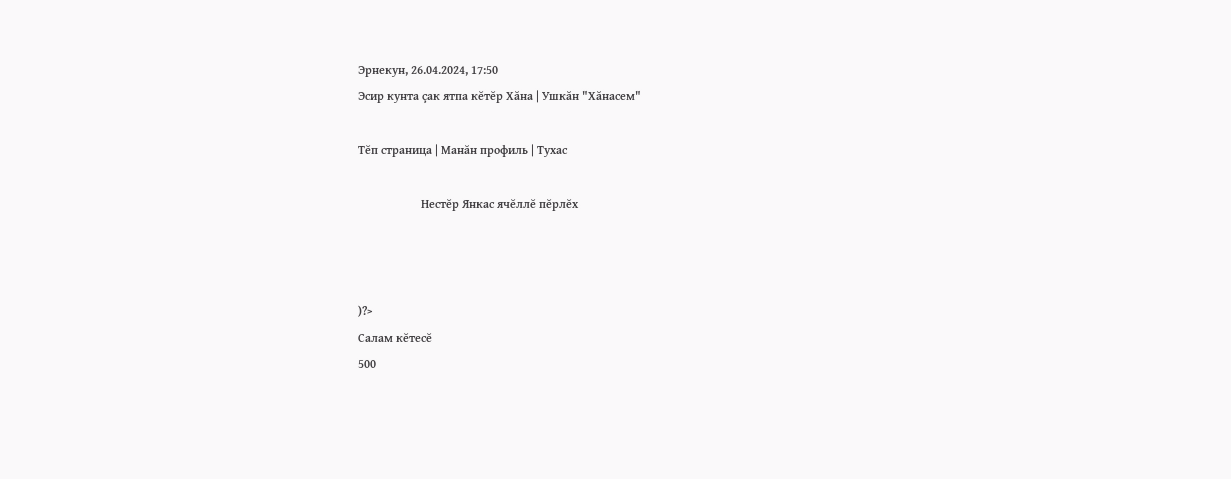Эрнекун, 26.04.2024, 17:50
Эсир кунта çак ятпа кĕтĕр Хăна | Ушкăн "Хăнасем"

Тĕп страница | Манăн профиль | Тухас

                     Нестĕр Янкас ячĕллĕ пĕрлĕх



)?>
Салам кĕтесĕ
500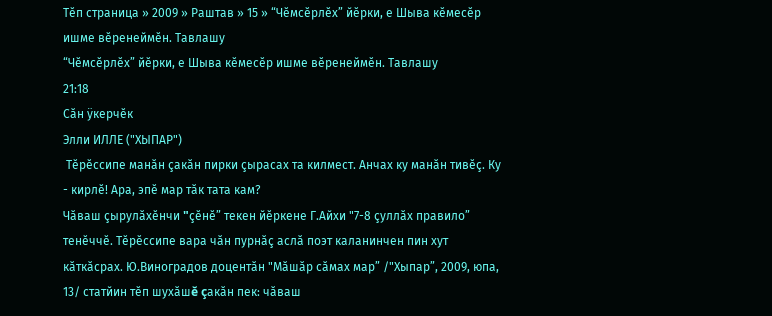Тĕп страница » 2009 » Раштав » 15 » “Чĕмсĕрлĕх” йĕрки, е Шыва кĕмесĕр ишме вĕренеймĕн. Тавлашу
“Чĕмсĕрлĕх” йĕрки, е Шыва кĕмесĕр ишме вĕренеймĕн. Тавлашу
21:18
Сăн ÿкерчĕк
Элли ИЛЛЕ ("ХЫПАР")
 Тĕрĕссипе манăн çакăн пирки çырасах та килмест. Анчах ку манăн тивĕç. Ку - кирлĕ! Ара, эпĕ мар тăк тата кам?
Чăваш çырулăхĕнчи "çĕнĕ” текен йĕркене Г.Айхи "7-8 çуллăх правило” тенĕччĕ. Тĕрĕссипе вара чăн пурнăç аслă поэт каланинчен пин хут кăткăсрах. Ю.Виноградов доцентăн "Мăшăр сăмах мар” /"Хыпар”, 2009, юпа, 13/ статйин тĕп шухăшĕ çакăн пек: чăваш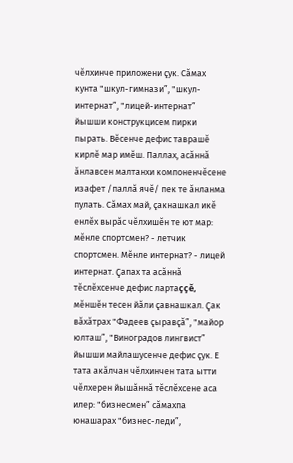чĕлхинче приложени çук. Сăмах кунта "шкул-гимнази”, "шкул-интернат”, "лицей-интернат” йышши конструкцисем пирки пырать. Вĕсенче дефис таврашĕ кирлĕ мар имĕш. Паллах, асăннă ăнлавсен малтанхи компоненчĕсене изафет /паллă ячĕ/ пек те ăнланма пулать. Сăмах май, çакнашкал икĕ енлĕх вырăс чĕлхишĕн те ют мар: мĕнле спортсмен? - летчик спортсмен. Мĕнле интернат? - лицей интернат. Çапах та асăннă тĕслĕхсенче дефис лартаççĕ, мĕншĕн тесен йăли çавнашкал. Çак вăхăтрах "Фадеев çыравçă”, "майор юлташ”, "Виноградов лингвист” йышши майлашусенче дефис çук. Е тата акăлчан чĕлхинчен тата ытти чĕлхерен йышăннă тĕслĕхсене аса илер: "бизнесмен” сăмахпа юнашарах "бизнес-леди”,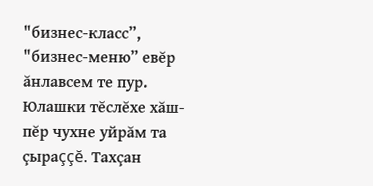"бизнес-класс”, "бизнес-меню” евĕр ăнлавсем те пур. Юлашки тĕслĕхе хăш-пĕр чухне уйрăм та çыраççĕ. Тахçан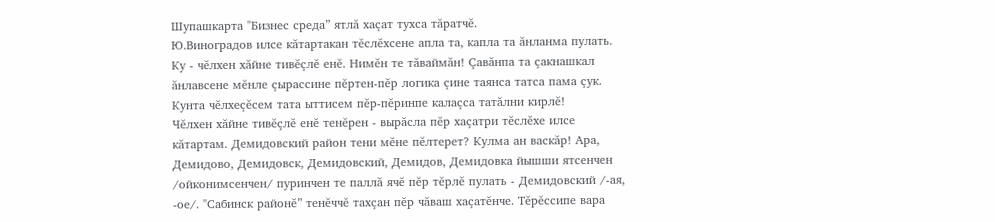Шупашкарта "Бизнес среда” ятлă хаçат тухса тăратчĕ.
Ю.Виноградов илсе кăтартакан тĕслĕхсене апла та, капла та ăнланма пулать. Ку - чĕлхен хăйне тивĕçлĕ енĕ. Нимĕн те тăваймăн! Çавăнпа та çакнашкал ăнлавсене мĕнле çырассине пĕртен-пĕр логика çине таянса татса пама çук. Кунта чĕлхеçĕсем тата ыттисем пĕр-пĕринпе калаçса татăлни кирлĕ!
Чĕлхен хăйне тивĕçлĕ енĕ тенĕрен - вырăсла пĕр хаçатри тĕслĕхе илсе кăтартам. Демидовский район тени мĕне пĕлтерет? Кулма ан васкăр! Ара, Демидово, Демидовск, Демидовский, Демидов, Демидовка йышши ятсенчен /ойконимсенчен/ пуринчен те паллă ячĕ пĕр тĕрлĕ пулать - Демидовский /-ая, -ое/. "Сабинск районĕ” тенĕччĕ тахçан пĕр чăваш хаçатĕнче. Тĕрĕссипе вара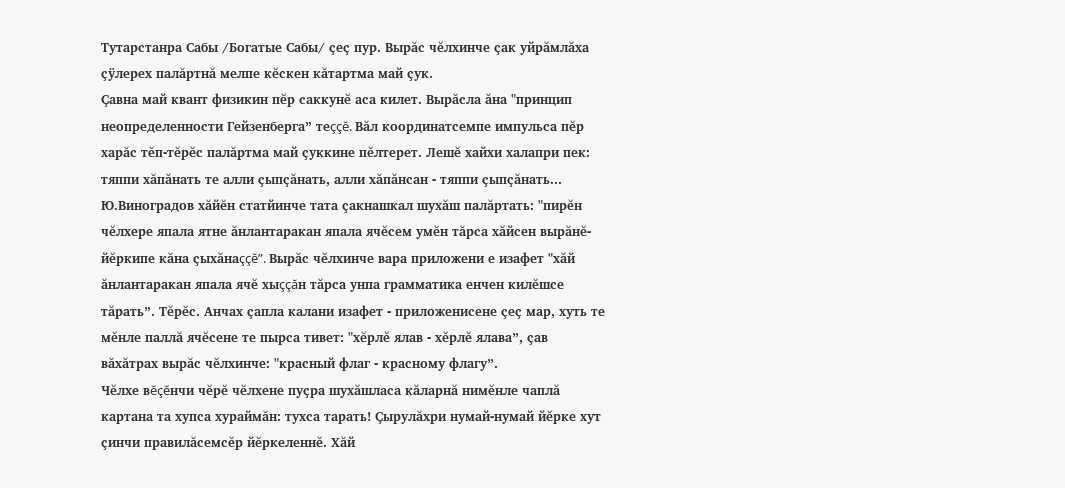Тутарстанра Сабы /Богатые Сабы/ çеç пур. Вырăс чĕлхинче çак уйрăмлăха çÿлерех палăртнă мелпе кĕскен кăтартма май çук.
Çавна май квант физикин пĕр саккунĕ аса килет. Вырăсла ăна "принцип неопределенности Гейзенберга” теççĕ. Вăл координатсемпе импульса пĕр харăс тĕп-тĕрĕс палăртма май çуккине пĕлтерет. Лешĕ хайхи халапри пек: тяппи хăпăнать те алли çыпçăнать, алли хăпăнсан - тяппи çыпçăнать...
Ю.Виноградов хăйĕн статйинче тата çакнашкал шухăш палăртать: "пирĕн чĕлхере япала ятне ăнлантаракан япала ячĕсем умĕн тăрса хăйсен вырăнĕ-йĕркипе кăна çыхăнаççĕ”. Вырăс чĕлхинче вара приложени е изафет "хăй ăнлантаракан япала ячĕ хыççăн тăрса унпа грамматика енчен килĕшсе тăрать”. Тĕрĕс. Анчах çапла калани изафет - приложенисене çеç мар, хуть те мĕнле паллă ячĕсене те пырса тивет: "хĕрлĕ ялав - хĕрлĕ ялава”, çав вăхăтрах вырăс чĕлхинче: "красный флаг - красному флагу”.
Чĕлхе вĕçĕнчи чĕрĕ чĕлхене пуçра шухăшласа кăларнă нимĕнле чаплă картана та хупса хураймăн: тухса тарать! Çырулăхри нумай-нумай йĕрке хут çинчи правилăсемсĕр йĕркеленнĕ. Хăй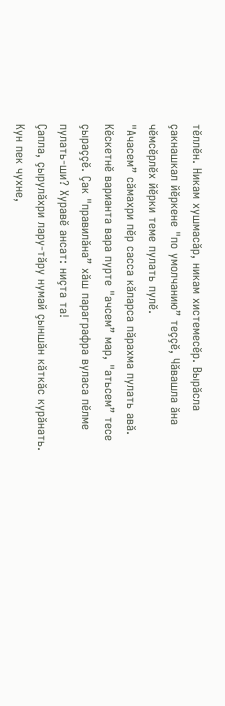тĕллĕн. Никам хушмасăр, никам хистемесĕр. Вырăсла çакнашкал йĕркене "по умолчанию” теççĕ, Чăвашла ăна чĕмсĕрлĕх йĕрки теме пулать пулĕ.
"Ачасем” сăмахри пĕр сасса кăларса пăрахма пулать авă. Кĕскетнĕ варианта вара пурте "ачсем” мар, "атьсем” тесе çыраççĕ. Çак "правилăна” хăш параграфра вуласа пĕлме пулать-ши? Хуравĕ ансат: ниçта та!
Çапла, çырулăхри лару-тăру нумай çыншăн кăткăс курăнать. Кун пек чухне,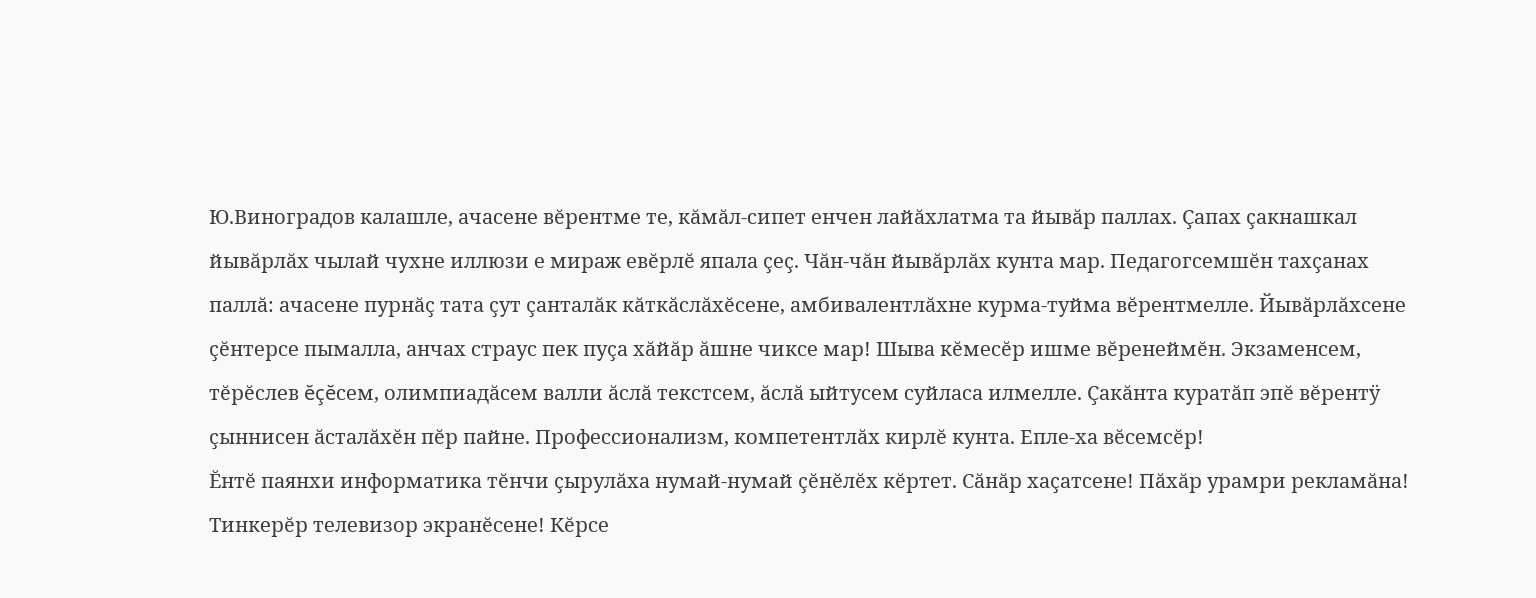Ю.Виноградов калашле, ачасене вĕрентме те, кăмăл-сипет енчен лайăхлатма та йывăр паллах. Çапах çакнашкал йывăрлăх чылай чухне иллюзи е мираж евĕрлĕ япала çеç. Чăн-чăн йывăрлăх кунта мар. Педагогсемшĕн тахçанах паллă: ачасене пурнăç тата çут çанталăк кăткăслăхĕсене, амбивалентлăхне курма-туйма вĕрентмелле. Йывăрлăхсене çĕнтерсе пымалла, анчах страус пек пуçа хăйăр ăшне чиксе мар! Шыва кĕмесĕр ишме вĕренеймĕн. Экзаменсем, тĕрĕслев ĕçĕсем, олимпиадăсем валли ăслă текстсем, ăслă ыйтусем суйласа илмелле. Çакăнта куратăп эпĕ вĕрентÿ çыннисен ăсталăхĕн пĕр пайне. Профессионализм, компетентлăх кирлĕ кунта. Епле-ха вĕсемсĕр!
Ĕнтĕ паянхи информатика тĕнчи çырулăха нумай-нумай çĕнĕлĕх кĕртет. Сăнăр хаçатсене! Пăхăр урамри рекламăна! Тинкерĕр телевизор экранĕсене! Кĕрсе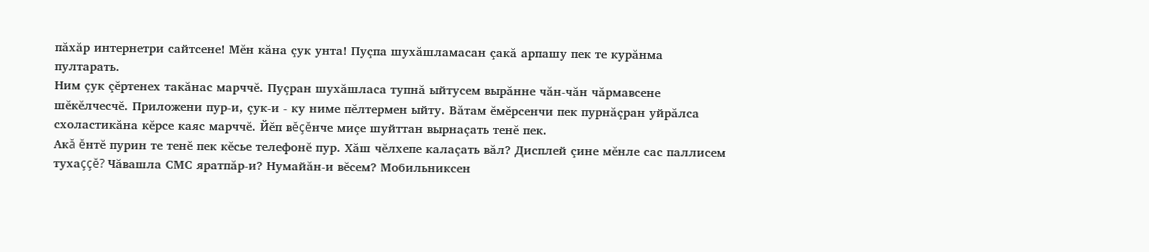пăхăр интернетри сайтсене! Мĕн кăна çук унта! Пуçпа шухăшламасан çакă арпашу пек те курăнма пултарать.
Ним çук çĕртенех такăнас марччĕ. Пуçран шухăшласа тупнă ыйтусем вырăнне чăн-чăн чăрмавсене шĕкĕлчесчĕ. Приложени пур-и, çук-и - ку ниме пĕлтермен ыйту. Вăтам ĕмĕрсенчи пек пурнăçран уйрăлса схоластикăна кĕрсе каяс марччĕ. Йĕп вĕçĕнче миçе шуйттан вырнаçать тенĕ пек.
Акă ĕнтĕ пурин те тенĕ пек кĕсье телефонĕ пур. Хăш чĕлхепе калаçать вăл? Дисплей çине мĕнле сас паллисем тухаççĕ? Чăвашла СМС яратпăр-и? Нумайăн-и вĕсем? Мобильниксен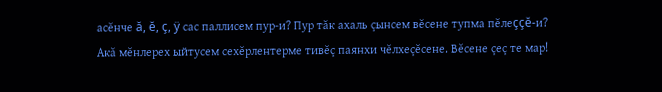асĕнче ă, ĕ, ç, ÿ сас паллисем пур-и? Пур тăк ахаль çынсем вĕсене тупма пĕлеççĕ-и?
Акă мĕнлерех ыйтусем сехĕрлентерме тивĕç паянхи чĕлхеçĕсене. Вĕсене çеç те мар!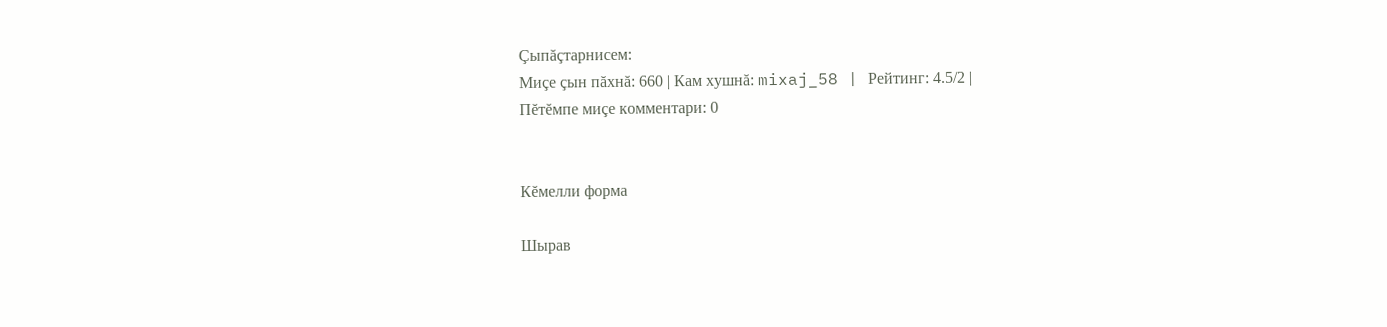Çыпăçтарнисем:
Миçе çын пăхнă: 660 | Кам хушнă: mixaj_58 | Рейтинг: 4.5/2 |
Пĕтĕмпе миçе комментари: 0


Кĕмелли форма

Шырав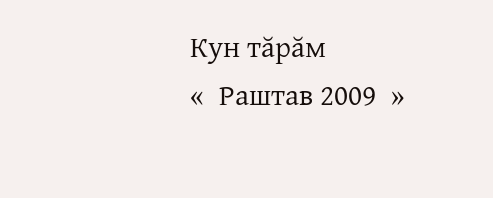Кун тăрăм
«  Раштав 2009  »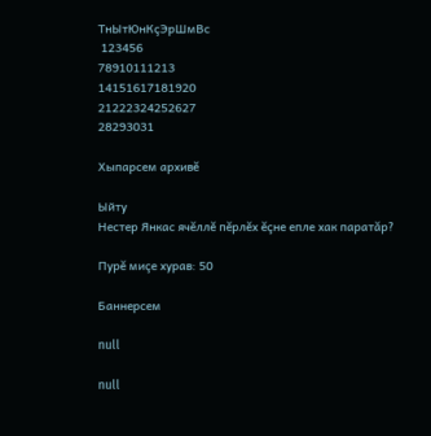ТнЫтЮнКçЭрШмВс
 123456
78910111213
14151617181920
21222324252627
28293031

Хыпарсем архивĕ

Ыйту
Нестер Янкас ячĕллĕ пĕрлĕх ĕçне епле хак паратăр?

Пурĕ миçе хурав: 50

Баннерсем

null

null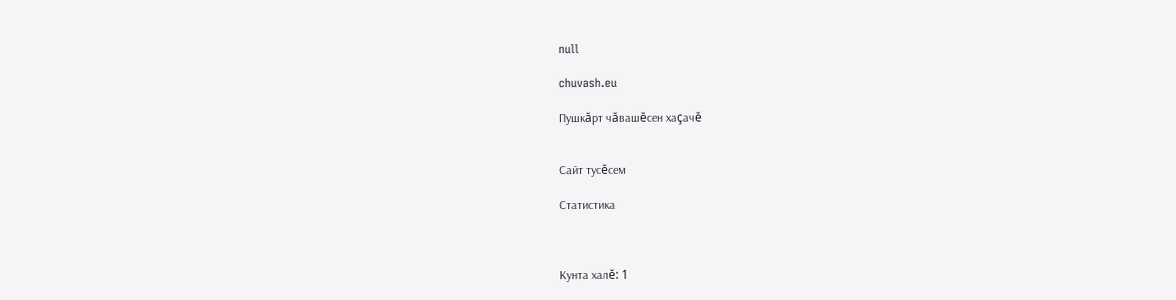null

chuvash.eu

Пушкăрт чăвашĕсен хаçачĕ


Сайт тусĕсем

Статистика



Кунта халĕ: 1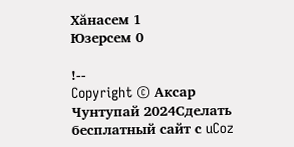Хăнасем 1
Юзерсем 0

!--
Copyright © Аксар Чунтупай 2024Сделать бесплатный сайт с uCoz